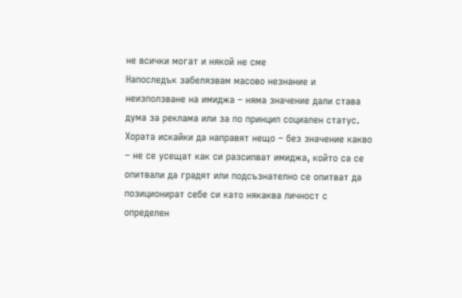не всички могат и някой не сме
Напоследък забелязвам масово незнание и неизползване на имиджа – няма значение дали става дума за реклама или за по принцип социален статус. Хората искайки да направят нещо – без значение какво – не се усещат как си разсипват имиджа, който са се опитвали да градят или подсъзнателно се опитват да позиционират себе си като някаква личност с определен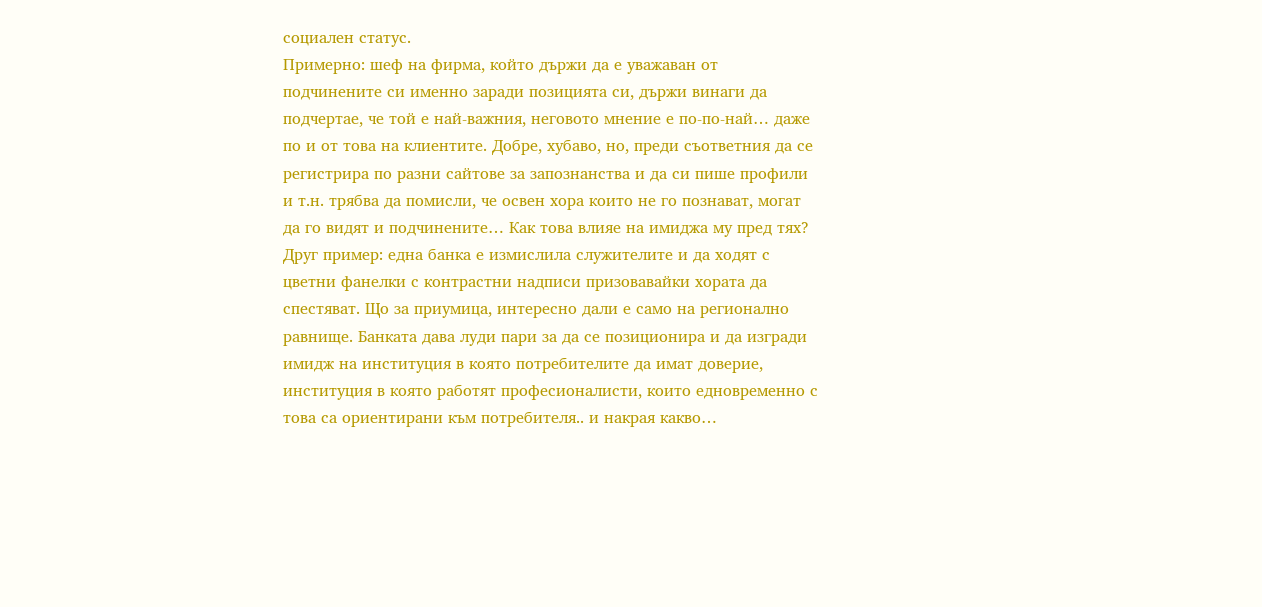социален статус.
Примерно: шеф на фирма, който държи да е уважаван от подчинените си именно заради позицията си, държи винаги да подчертае, че той е най-важния, неговото мнение е по-по-най… даже по и от това на клиентите. Добре, хубаво, но, преди съответния да се регистрира по разни сайтове за запознанства и да си пише профили и т.н. трябва да помисли, че освен хора които не го познават, могат да го видят и подчинените… Как това влияе на имиджа му пред тях?
Друг пример: една банка е измислила служителите и да ходят с цветни фанелки с контрастни надписи призовавайки хората да спестяват. Що за приумица, интересно дали е само на регионално равнище. Банката дава луди пари за да се позиционира и да изгради имидж на институция в която потребителите да имат доверие, институция в която работят професионалисти, които едновременно с това са ориентирани към потребителя.. и накрая какво…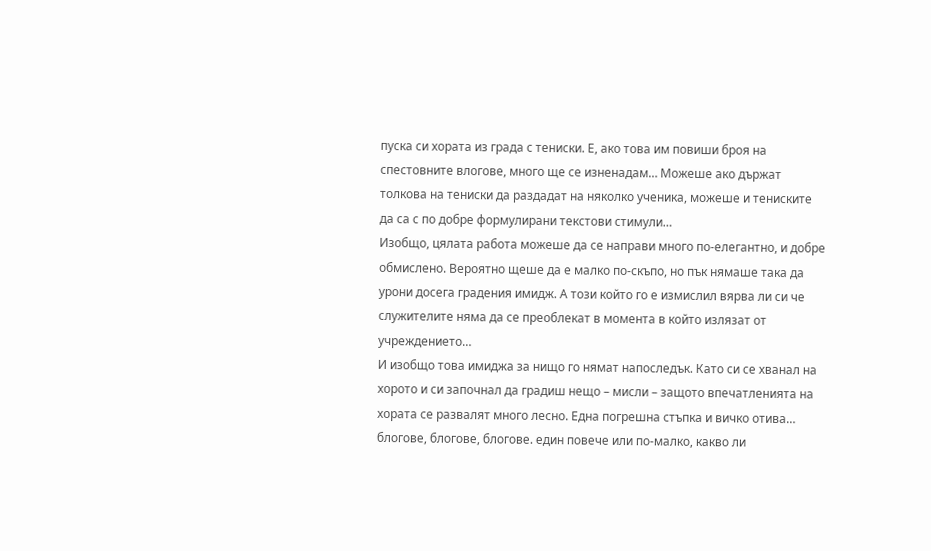пуска си хората из града с тениски. Е, ако това им повиши броя на спестовните влогове, много ще се изненадам… Можеше ако държат толкова на тениски да раздадат на няколко ученика, можеше и тениските да са с по добре формулирани текстови стимули…
Изобщо, цялата работа можеше да се направи много по-елегантно, и добре обмислено. Вероятно щеше да е малко по-скъпо, но пък нямаше така да урони досега градения имидж. А този който го е измислил вярва ли си че служителите няма да се преоблекат в момента в който излязат от учреждението…
И изобщо това имиджа за нищо го нямат напоследък. Като си се хванал на хорото и си започнал да градиш нещо – мисли – защото впечатленията на хората се развалят много лесно. Една погрешна стъпка и вичко отива…
блогове, блогове, блогове. един повече или по-малко, какво ли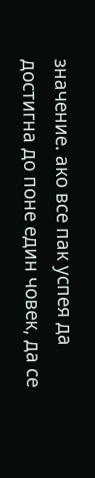значение. ако все пак успея да достигна до поне един човек, да се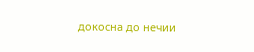докосна до нечии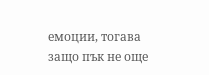емоции, тогава защо пък не още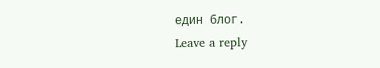един блог.
Leave a reply